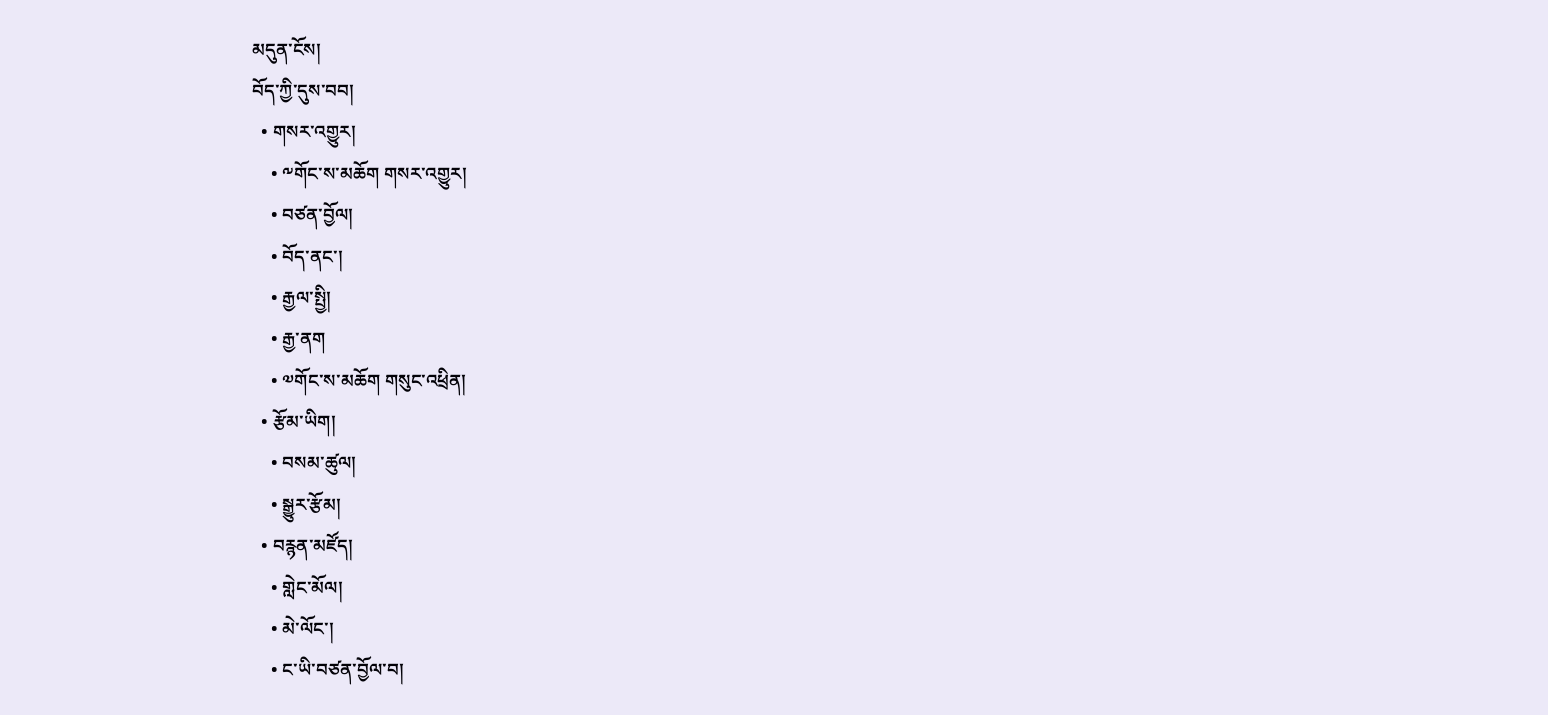མདུན་ངོས།
བོད་ཀྱི་དུས་བབ།
  • གསར་འགྱུར།
    • ༸གོང་ས་མཆོག གསར་འགྱུར།
    • བཙན་བྱོལ།
    • བོད་ནང་།
    • རྒྱལ་སྤྱི།
    • རྒྱ་ནག
    • ༧གོང་ས་མཆོག གསུང་འཕྲིན།
  • རྩོམ་ཡིག།
    • བསམ་ཚུལ།
    • སྒྱུར་རྩོམ།
  • བརྙན་མཛོད།
    • གླེང་མོལ།
    • མེ་ལོང་།
    • ང་ཡི་བཙན་བྱོལ་བ།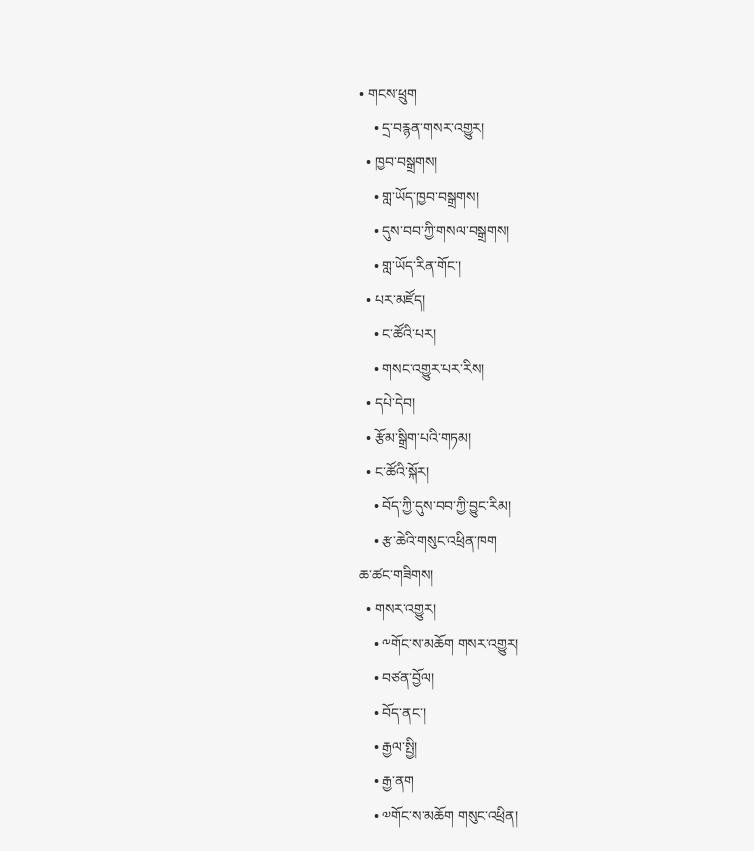• གངས་ཕྲུག
    • དྲ་བརྙན་གསར་འགྱུར།
  • ཁྱབ་བསྒྲགས།
    • གླ་ཡོད་ཁྱབ་བསྒྲགས།
    • དུས་བབ་ཀྱི་གསལ་བསྒྲགས།
    • གླ་ཡོད་རིན་གོང་།
  • པར་མཛོད།
    • ང་ཚོའི་པར།
    • གསང་འགྱུར་པར་རིས།
  • དཔེ་དེབ།
  • རྩོམ་སྒྲིག་པའི་གཏམ།
  • ང་ཚོའི་སྐོར།
    • བོད་ཀྱི་དུས་བབ་ཀྱི་བྱུང་རིམ།
    • རྩ་ཆེའི་གསུང་འཕྲིན་ཁག
ཆ་ཚང་གཟིགས།
  • གསར་འགྱུར།
    • ༸གོང་ས་མཆོག གསར་འགྱུར།
    • བཙན་བྱོལ།
    • བོད་ནང་།
    • རྒྱལ་སྤྱི།
    • རྒྱ་ནག
    • ༧གོང་ས་མཆོག གསུང་འཕྲིན།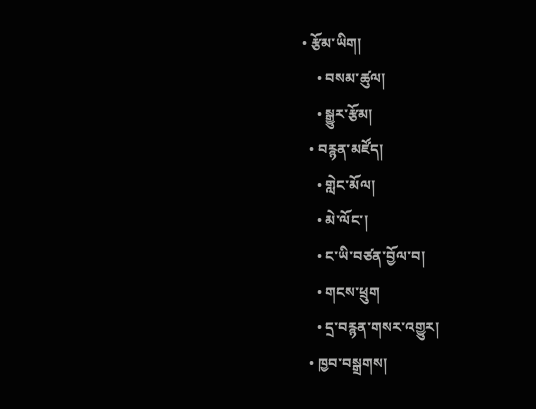• རྩོམ་ཡིག།
    • བསམ་ཚུལ།
    • སྒྱུར་རྩོམ།
  • བརྙན་མཛོད།
    • གླེང་མོལ།
    • མེ་ལོང་།
    • ང་ཡི་བཙན་བྱོལ་བ།
    • གངས་ཕྲུག
    • དྲ་བརྙན་གསར་འགྱུར།
  • ཁྱབ་བསྒྲགས།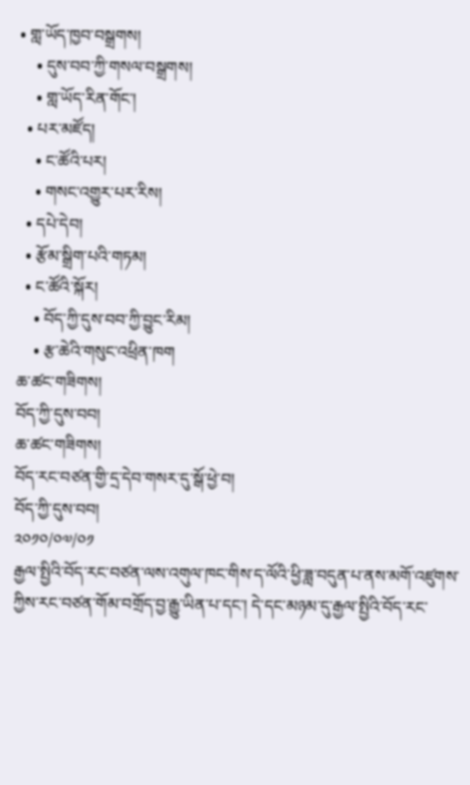• གླ་ཡོད་ཁྱབ་བསྒྲགས།
    • དུས་བབ་ཀྱི་གསལ་བསྒྲགས།
    • གླ་ཡོད་རིན་གོང་།
  • པར་མཛོད།
    • ང་ཚོའི་པར།
    • གསང་འགྱུར་པར་རིས།
  • དཔེ་དེབ།
  • རྩོམ་སྒྲིག་པའི་གཏམ།
  • ང་ཚོའི་སྐོར།
    • བོད་ཀྱི་དུས་བབ་ཀྱི་བྱུང་རིམ།
    • རྩ་ཆེའི་གསུང་འཕྲིན་ཁག
ཆ་ཚང་གཟིགས།
བོད་ཀྱི་དུས་བབ།
ཆ་ཚང་གཟིགས།
བོད་རང་བཙན་གྱི་དྲ་དེབ་གསར་དུ་སྒོ་ཕྱེ་བ།
བོད་ཀྱི་དུས་བབ།
༢༠༡༠/༠༧/༠༡
རྒྱལ་སྤྱིའི་བོད་རང་བཙན་ལས་འགུལ་ཁང་གིས་ད་ལོའི་ཕྱི་ཟླ་བདུན་པ་ནས་མགོ་འཛུགས་ཀྱིས་རང་བཙན་གོམ་བགྲོད་བྱ་རྒྱུ་ཡིན་པ་དང་། དེ་དང་མཉམ་དུ་རྒྱལ་སྤྱིའི་བོད་རང་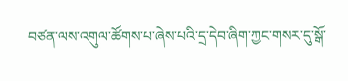བཙན་ལས་འགུལ་ཚོགས་པ་ཞེས་པའི་དྲ་དེབ་ཞིག་ཀྱང་གསར་དུ་སྒོ་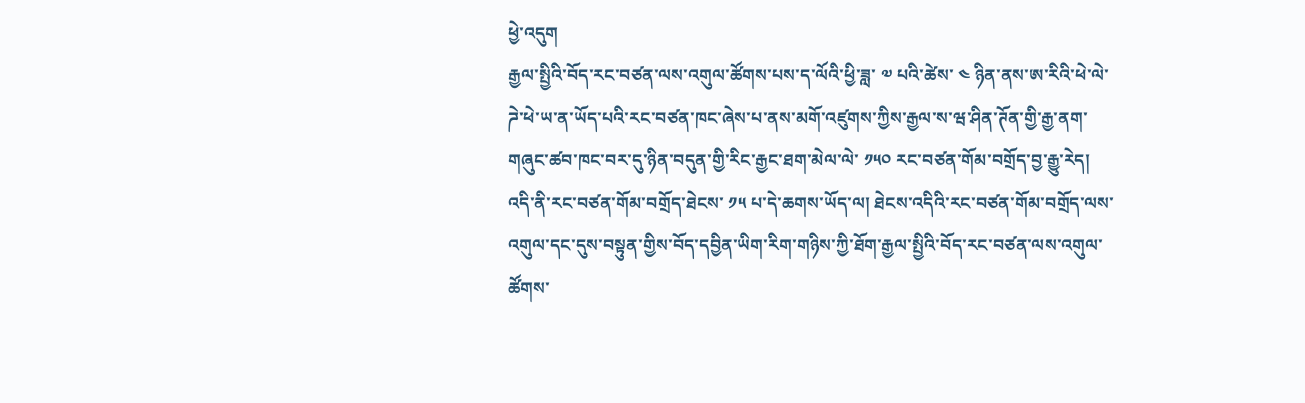ཕྱེ་འདུག
རྒྱལ་སྤྱིའི་བོད་རང་བཙན་ལས་འགུལ་ཚོགས་པས་ད་ལོའི་ཕྱི་ཟླ་ ༧ པའི་ཚེས་ ༤ ཉིན་ནས་ཨ་རིའི་ཕེ་ལེ་ཌེ་ཕེ་ཡ་ན་ཡོད་པའི་རང་བཙན་ཁང་ཞེས་པ་ནས་མགོ་འཛུགས་ཀྱིས་རྒྱལ་ས་ཝ་ཤིན་ཊོན་གྱི་རྒྱ་ནག་གཞུང་ཚབ་ཁང་བར་དུ་ཉིན་བདུན་གྱི་རིང་རྒྱང་ཐག་མེལ་ལེ་ ༡༥༠ རང་བཙན་གོམ་བགྲོད་བྱ་རྒྱུ་རེད། འདི་ནི་རང་བཙན་གོམ་བགྲོད་ཐེངས་ ༡༥ པ་དེ་ཆགས་ཡོད་ལ། ཐེངས་འདིའི་རང་བཙན་གོམ་བགྲོད་ལས་འགུལ་དང་དུས་བསྟུན་གྱིས་བོད་དབྱིན་ཡིག་རིག་གཉིས་ཀྱི་ཐོག་རྒྱལ་སྤྱིའི་བོད་རང་བཙན་ལས་འགུལ་ཚོགས་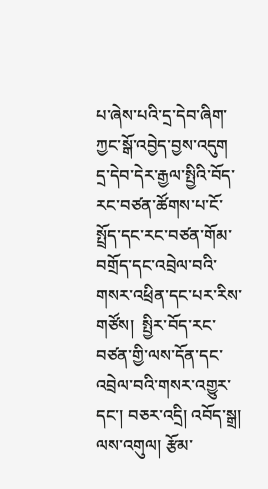པ་ཞེས་པའི་དྲ་དེབ་ཞིག་ཀྱང་སྒོ་འབྱེད་བྱས་འདུག  དྲ་དེབ་དེར་རྒྱལ་སྤྱིའི་བོད་རང་བཙན་ཚོགས་པ་ངོ་སྤྲོད་དང་རང་བཙན་གོམ་བགྲོད་དང་འབྲེལ་བའི་གསར་འཕྲིན་དང་པར་རིས་གཙོས།  སྤྱིར་བོད་རང་བཙན་གྱི་ལས་དོན་དང་འབྲེལ་བའི་གསར་འགྱུར་དང་། བཅར་འདྲི། འབོད་སྒྲ། ལས་འགུལ། རྩོམ་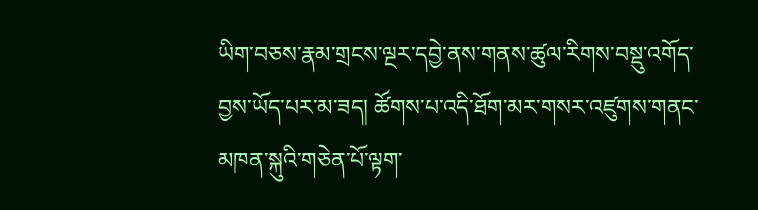ཡིག་བཅས་རྣམ་གྲངས་ལྔར་དབྱེ་ནས་གནས་ཚུལ་རིགས་བསྡུ་འགོད་བྱས་ཡོད་པར་མ་ཟད། ཚོགས་པ་འདི་ཐོག་མར་གསར་འཛུགས་གནང་མཁན་སྐུའི་གཅེན་པོ་ལྟག་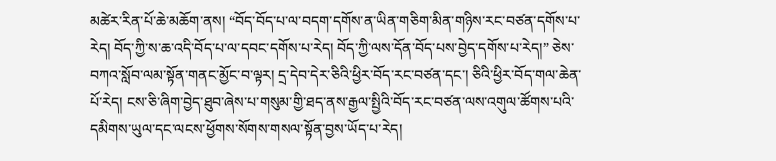མཚེར་རིན་པོ་ཆེ་མཆོག་ནས། “བོད་བོད་པ་ལ་བདག་དགོས་ན་ཡིན་གཅིག་མིན་གཉིས་རང་བཙན་དགོས་པ་རེད། བོད་ཀྱི་ས་ཆ་འདི་བོད་པ་ལ་དབང་དགོས་པ་རེད། བོད་ཀྱི་ལས་དོན་བོད་པས་བྱེད་དགོས་པ་རེད།” ཅེས་བཀའ་སློབ་ལམ་སྟོན་གནང་མྱོང་བ་ལྟར། དྲ་དེབ་དེར་ཅིའི་ཕྱིར་བོད་རང་བཙན་དང་། ཅིའི་ཕྱིར་བོད་གལ་ཆེན་པོ་རེད། ངས་ཅི་ཞིག་བྱེད་ཐུབ་ཞེས་པ་གསུམ་གྱི་ཐད་ནས་རྒྱལ་སྤྱིའི་བོད་རང་བཙན་ལས་འགུལ་ཚོགས་པའི་དམིགས་ཡུལ་དང་ལངས་ཕྱོགས་སོགས་གསལ་སྟོན་བྱས་ཡོད་པ་རེད།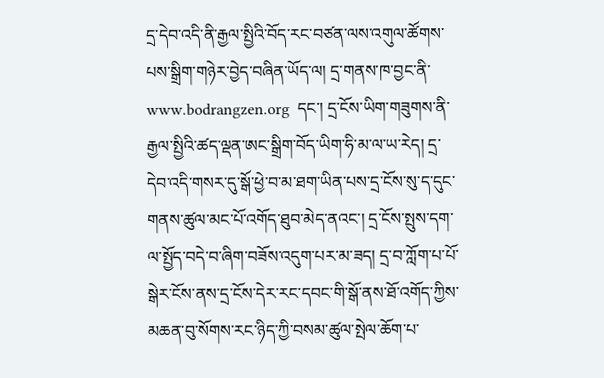དྲ་དེབ་འདི་ནི་རྒྱལ་སྤྱིའི་བོད་རང་བཙན་ལས་འགུལ་ཚོགས་པས་སྒྲིག་གཉེར་བྱེད་བཞིན་ཡོད་ལ། དྲ་གནས་ཁ་བྱང་ནི་ www.bodrangzen.org  དང་། དྲ་ངོས་ཡིག་གཟུགས་ནི་རྒྱལ་སྤྱིའི་ཚད་ལྡན་ཨང་སྒྲིག་བོད་ཡིག་ཧི་མ་ལ་ཡ་རེད། དྲ་དེབ་འདི་གསར་དུ་སྒོ་ཕྱེ་བ་མ་ཐག་ཡིན་པས་དྲ་ངོས་སུ་ད་དུང་གནས་ཚུལ་མང་པོ་འགོད་ཐུབ་མེད་ནའང་། དྲ་ངོས་སྤུས་དག་ལ་སྤྱོད་བདེ་བ་ཞིག་བཟོས་འདུག་པར་མ་ཟད། དྲ་བ་ཀློག་པ་པོ་སྒེར་ངོས་ནས་དྲ་ངོས་དེར་རང་དབང་གི་སྒོ་ནས་ཐོ་འགོད་ཀྱིས་མཆན་བུ་སོགས་རང་ཉིད་ཀྱི་བསམ་ཚུལ་སྤེལ་ཆོག་པ་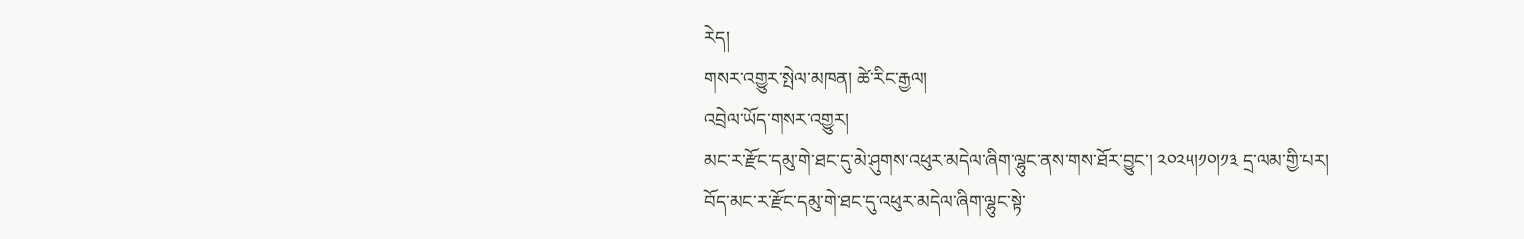རེད།
གསར་འགྱུར་སྤེལ་མཁན། ཚེ་རིང་རྒྱལ།
འབྲེལ་ཡོད་གསར་འགྱུར།
མང་ར་རྫོང་དམུ་གེ་ཐང་དུ་མེ་ཤུགས་འཕུར་མདེལ་ཞིག་ལྷུང་ནས་གས་ཐོར་བྱུང་། ༢༠༢༥།༡༠།༡༣ དྲ་ལམ་གྱི་པར།
བོད་མང་ར་རྫོང་དམུ་གེ་ཐང་དུ་འཕུར་མདེལ་ཞིག་ལྷུང་སྟེ་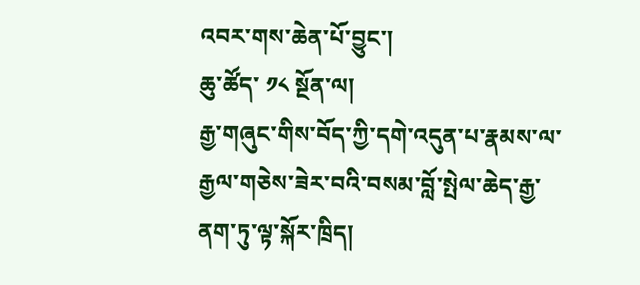འབར་གས་ཆེན་པོ་བྱུང་།
ཆུ་ཚོད་ ༡༨ སྔོན་ལ།
རྒྱ་གཞུང་གིས་བོད་ཀྱི་དགེ་འདུན་པ་རྣམས་ལ་རྒྱལ་གཅེས་ཟེར་བའི་བསམ་བློ་སྤེལ་ཆེད་རྒྱ་ནག་ཏུ་ལྟ་སྐོར་ཁྲིད།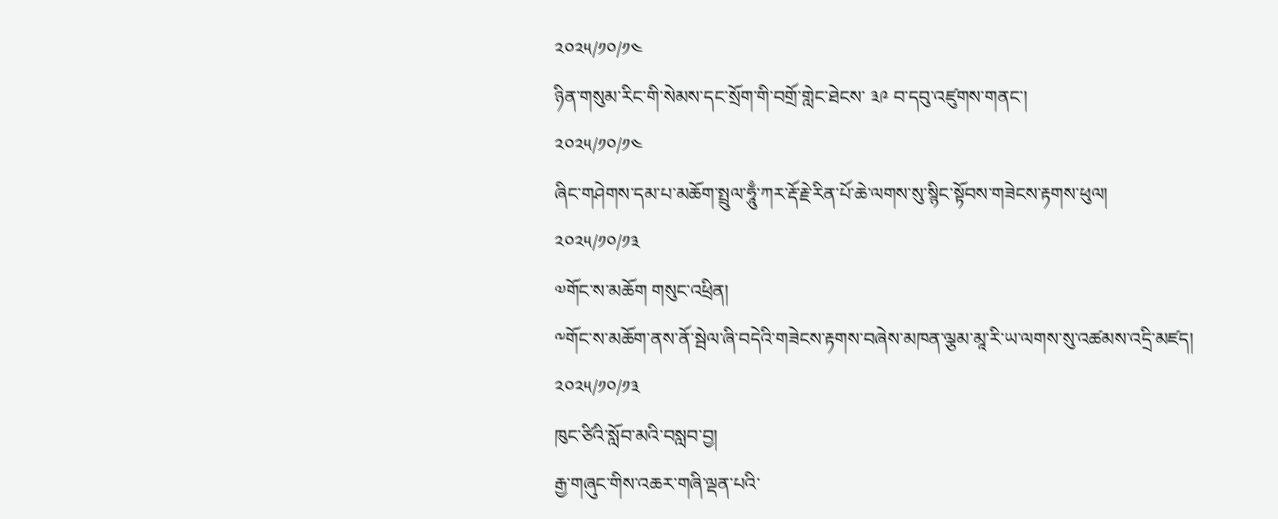༢༠༢༥/༡༠/༡༤
ཉིན་གསུམ་རིང་གི་སེམས་དང་སྲོག་གི་བགྲོ་གླེང་ཐེངས་ ༣༩ བ་དབུ་འཛུགས་གནང་།
༢༠༢༥/༡༠/༡༤
ཞིང་གཤེགས་དམ་པ་མཆོག་སྤྲུལ་ཧཱུྃ་ཀར་རྡོ་རྗེ་རིན་པོ་ཆེ་ལགས་སུ་སྙིང་སྟོབས་གཟེངས་རྟགས་ཕུལ།
༢༠༢༥/༡༠/༡༣
༧གོང་ས་མཆོག གསུང་འཕྲིན།
༸གོང་ས་མཆོག་ནས་ནོ་སྦེལ་ཞི་བདེའི་གཟེངས་རྟགས་བཞེས་མཁན་ལྕམ་མཱ་རི་ཡ་ལགས་སུ་འཚམས་འདྲི་མཛད།
༢༠༢༥/༡༠/༡༣
ཁུང་ཙིའི་སློབ་མའི་བསླབ་བྱ།
རྒྱ་གཞུང་གིས་འཆར་གཞི་ལྡན་པའི་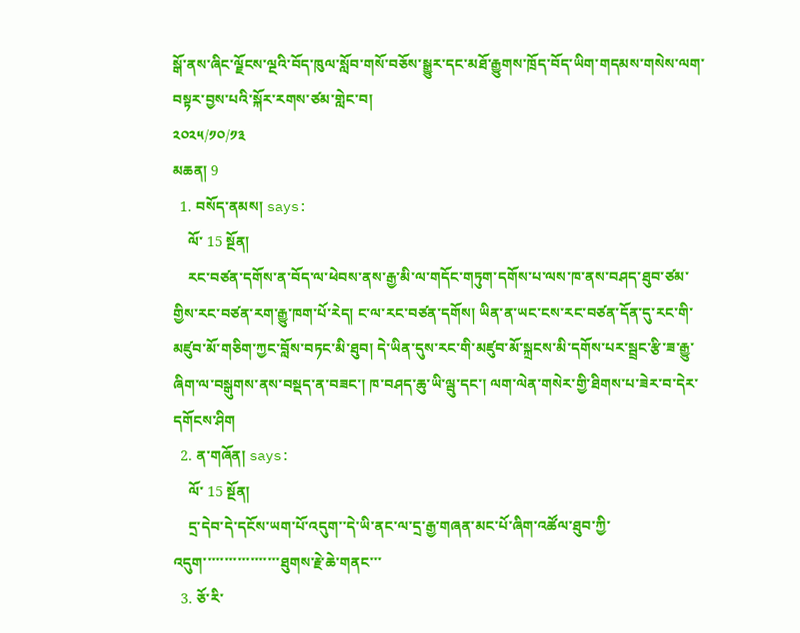སྒོ་ནས་ཞིང་ལྗོངས་ལྔའི་བོད་ཁུལ་སློབ་གསོ་བཅོས་སྒྱུར་དང་མཐོ་རྒྱུགས་ཁྲོད་བོད་ཡིག་གདམས་གསེས་ལག་བསྟར་བྱས་པའི་སྐོར་རགས་ཙམ་གླེང་བ།
༢༠༢༥/༡༠/༡༣
མཆན། 9
  1. བསོད་ནམས། says:
    ལོ་ 15 སྔོན།
    རང་བཙན་དགོས་ན་བོད་ལ་ཕེབས་ནས་རྒྱ་མི་ལ་གདོང་གཏུག་དགོས་པ་ལས་ཁ་ནས་བཤད་ཐུབ་ཙམ་གྱིས་རང་བཙན་རག་རྒྱུ་ཁག་པོ་རེད། ང་ལ་རང་བཙན་དགོས། ཡིན་ན་ཡང་ངས་རང་བཙན་དོན་དུ་རང་གི་མཛུབ་མོ་གཅིག་ཀྱང་བློས་བཏང་མི་ཐུབ། དེ་ཡིན་དུས་རང་གི་མཛུབ་མོ་སྐྲངས་མི་དགོས་པར་སྦྲང་རྩི་ཟ་རྒྱུ་ཞིག་ལ་བསྒུགས་ནས་བསྡད་ན་བཟང་། ཁ་བཤད་ཆུ་ཡི་ལྦུ་དང་། ལག་ལེན་གསེར་གྱི་ཐིགས་པ་ཟེར་བ་དེར་དགོངས་ཤིག
  2. ན་གཞོན། says:
    ལོ་ 15 སྔོན།
    དྲ་དེབ་དེ་དངོས་ཡག་པོ་འདུག་་དེ་ཡི་ནང་ལ་དྲ་རྒྱ་གཞན་མང་པོ་ཞིག་འཚོལ་ཐུབ་ཀྱི་འདུག་་་་་་་་་་་་་་་་་་ཐུགས་རྗེ་ཆེ་གནང་་་
  3. ཅོ་རི་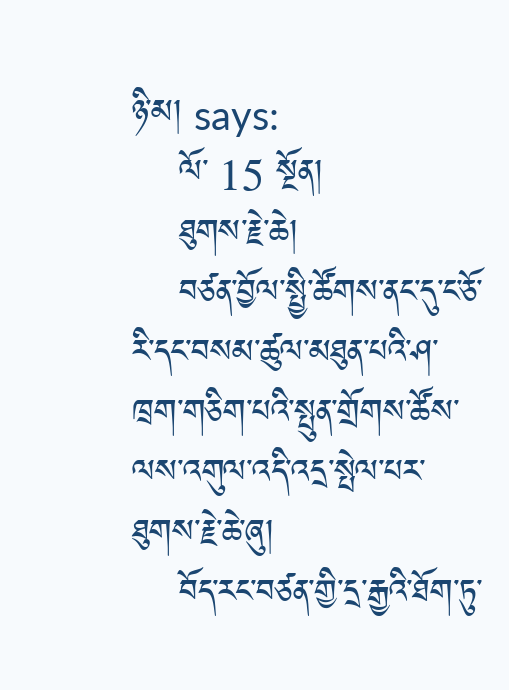ཉི་མ། says:
    ལོ་ 15 སྔོན།
    ཐུགས་རྗེ་ཆེ།
    བཙན་བྱོལ་སྤྱི་ཚོགས་ནང་དུ་ང་ཅོ་རི་དང་བསམ་ཚུལ་མཐུན་པའི་ཤ་ཁྲག་གཅིག་པའི་སྤུན་གྲོགས་ཚོས་ལས་འགུལ་འདི་འདྲ་སྤེལ་པར་ཐུགས་རྗེ་ཆེ་ཞུ།
    བོད་རང་བཙན་གྱི་དྲ་རྒྱའི་ཐོག་ཏུ་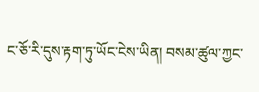ང་ཅོ་རི་དུས་རྟག་ཏུ་ཡོང་ངེས་ཡིན། བསམ་ཚུལ་ཀྱང་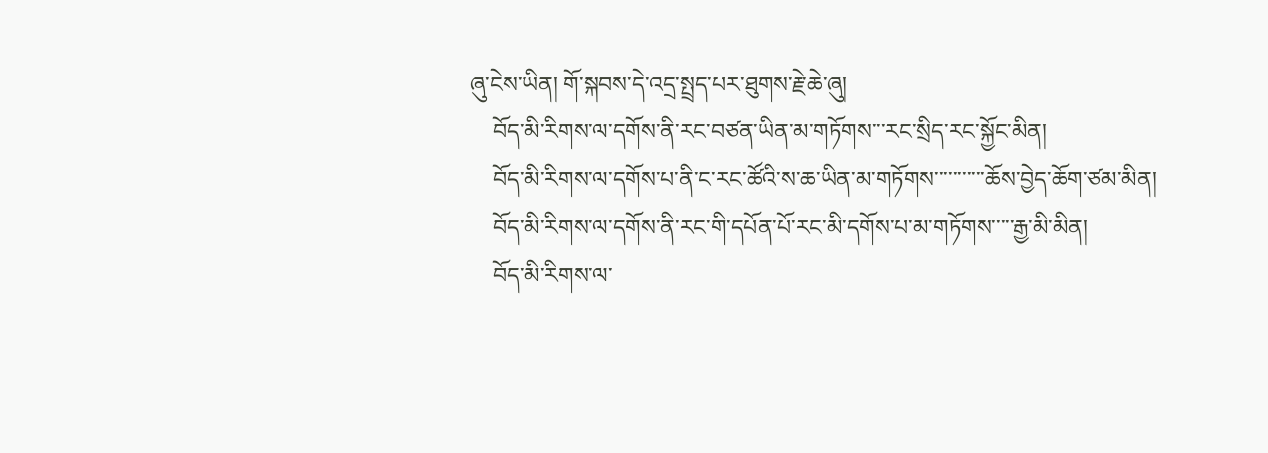ཞུ་ངེས་ཡིན། གོ་སྐབས་དེ་འདྲ་སྤྲད་པར་ཐུགས་རྗེ་ཆེ་ཞུ།
    བོད་མི་རིགས་ལ་དགོས་ནི་རང་བཙན་ཡིན་མ་གཏོགས་་་རང་སྲིད་རང་སྐྱོང་མིན།
    བོད་མི་རིགས་ལ་དགོས་པ་ནི་ང་རང་ཚོའི་ས་ཆ་ཡིན་མ་གཏོགས་་་་་་་་་་་ཆོས་བྱེད་ཆོག་ཙམ་མིན།
    བོད་མི་རིགས་ལ་དགོས་ནི་རང་གི་དཔོན་པོ་རང་མི་དགོས་པ་མ་གཏོགས་་་་་རྒྱ་མི་མིན།
    བོད་མི་རིགས་ལ་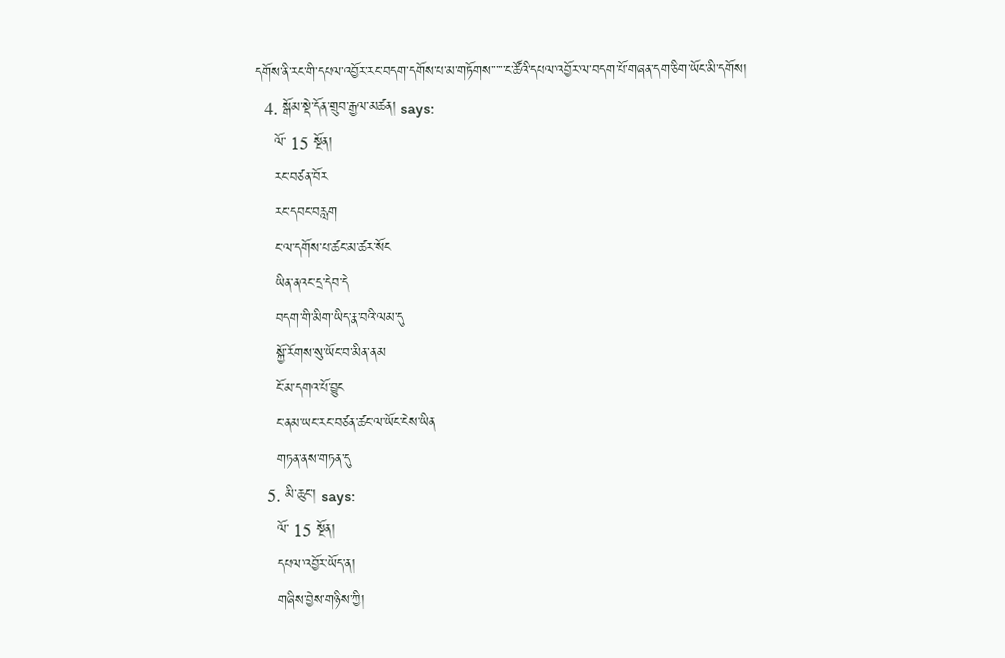དགོས་ནི་རང་གི་དཔལ་འབྱོར་རང་བདག་དགོས་པ་མ་གཏོགས་་་་་་ང་ཚོའི་དཔལ་འབྱོར་ལ་བདག་པོ་གཞན་དག་ཅིག་ཡོང་མི་དགོས།
  4. སྒོམ་སྡེ་དོན་གྲུབ་རྒྱལ་མཚན། says:
    ལོ་ 15 སྔོན།
    རང་བཙན་བོར
    རང་དབང་བརླག
    ང་ལ་དགོས་པ་ཚང་མ་ཚར་སོང
    ཡིན་ནའང་དྲ་དེབ་དེ
    བདག་གི་མིག་ཡིད་རྣ་བའི་ལམ་དུ
    སྐྱོ་རོགས་སུ་ཡོང་བ་མིན་ནམ
    ངོ་མ་དགའ་པོ་བྱུང
    ང་ནམ་ཡང་རང་བཙན་ཚང་ལ་ཡོང་ངེས་ཡིན
    གཏན་ནས་གཏན་དུ
  5. མི་ཆུང་། says:
    ལོ་ 15 སྔོན།
    དཔལ་འབྱོར་ཡོད་ན།
    གཞིས་བྱེས་གཉིས་ཀྱི།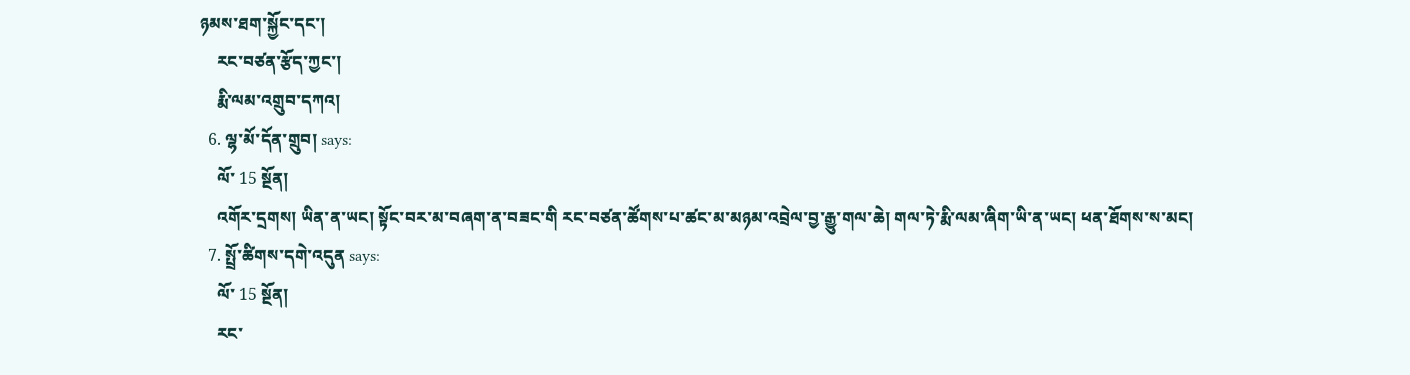ཉམས་ཐག་སྐྱོང་དང་།
    རང་བཙན་རྩོད་ཀྱང་།
    རྨི་ལམ་འགྲུབ་དཀའ།
  6. ལྷ་མོ་དོན་གྲུབ། says:
    ལོ་ 15 སྔོན།
    འགོར་དྲགས། ཡིན་ན་ཡང། སྟོང་བར་མ་བཞག་ན་བཟང་གི རང་བཙན་ཚོགས་པ་ཚང་མ་མཉམ་འབྲེལ་བྱ་རྒྱུ་གལ་ཆེ། གལ་ཏེ་རྨི་ལམ་ཞིག་ཡི་ན་ཡང། ཕན་ཐོགས་ས་མང།
  7. སྤྲོ་ཚིགས་དགེ་འདུན says:
    ལོ་ 15 སྔོན།
    རང་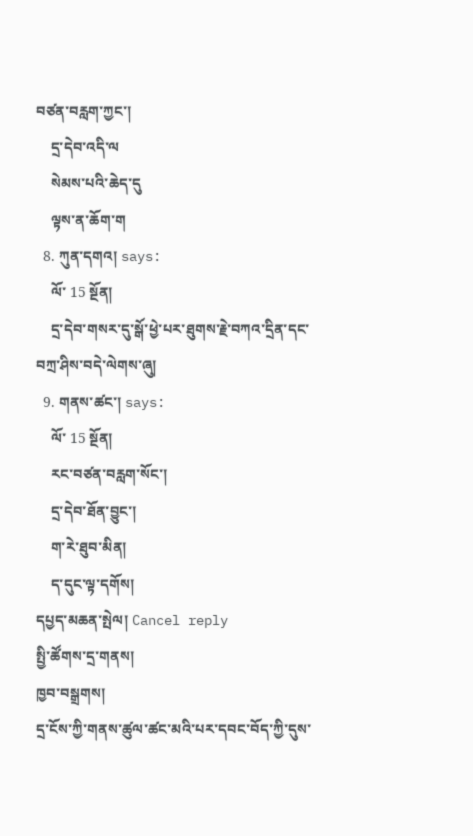བཙན་བརླག་ཀྱང་།
    དྲ་དེབ་འདི་ལ
    སེམས་པའི་ཆེད་དུ
    ལྟས་ན་ཆོག་ག
  8. ཀུན་དགའ། says:
    ལོ་ 15 སྔོན།
    དྲ་དེབ་གསར་དུ་སྒོ་ཕྱེ་པར་ཐུགས་རྗེ་བཀའ་དྲིན་དང་བཀྲ་ཤིས་བདེ་ལེགས་ཞུ།
  9. གནས་ཚང་། says:
    ལོ་ 15 སྔོན།
    རང་བཙན་བརླག་སོང་།
    དྲ་དེབ་ཐོན་བྱུང་།
    ག་རེ་ཐུབ་མིན།
    ད་དུང་ལྟ་དགོས།
དཔྱད་མཆན་སྤེལ། Cancel reply
སྤྱི་ཚོགས་དྲ་གནས།
ཁྱབ་བསྒྲགས།
དྲ་ངོས་ཀྱི་གནས་ཚུལ་ཚང་མའི་པར་དབང་བོད་ཀྱི་དུས་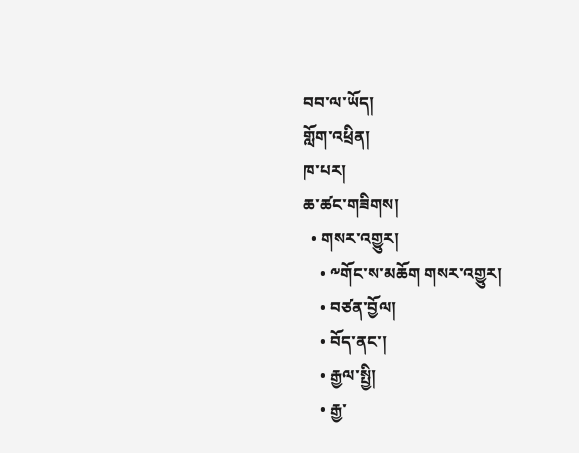བབ་ལ་ཡོད།
གློག་འཕྲིན།
ཁ་པར།
ཆ་ཚང་གཟིགས།
  • གསར་འགྱུར།
    • ༸གོང་ས་མཆོག གསར་འགྱུར།
    • བཙན་བྱོལ།
    • བོད་ནང་།
    • རྒྱལ་སྤྱི།
    • རྒྱ་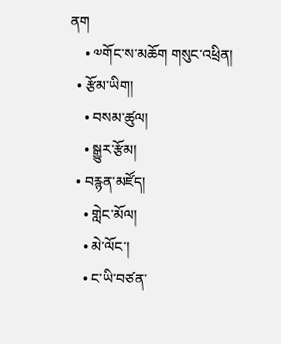ནག
    • ༧གོང་ས་མཆོག གསུང་འཕྲིན།
  • རྩོམ་ཡིག།
    • བསམ་ཚུལ།
    • སྒྱུར་རྩོམ།
  • བརྙན་མཛོད།
    • གླེང་མོལ།
    • མེ་ལོང་།
    • ང་ཡི་བཙན་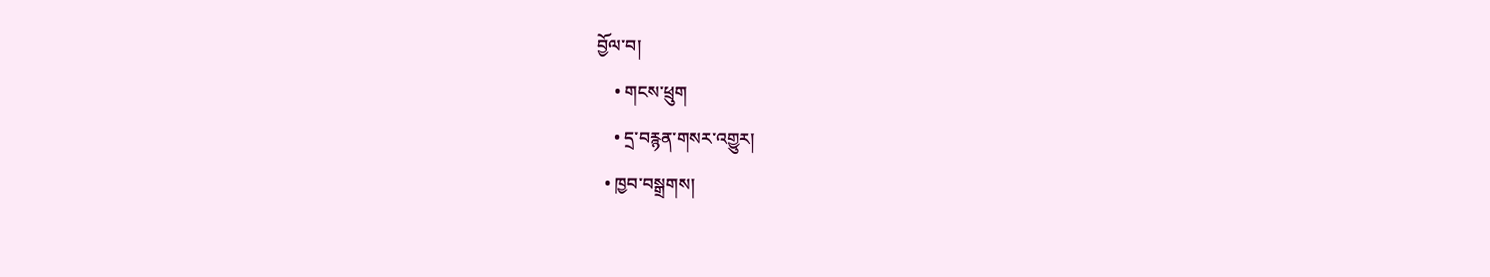བྱོལ་བ།
    • གངས་ཕྲུག
    • དྲ་བརྙན་གསར་འགྱུར།
  • ཁྱབ་བསྒྲགས།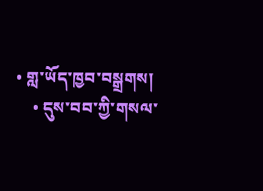• གླ་ཡོད་ཁྱབ་བསྒྲགས།
    • དུས་བབ་ཀྱི་གསལ་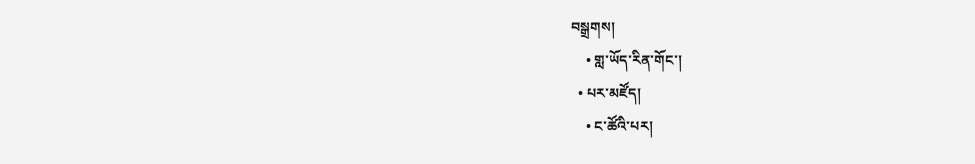བསྒྲགས།
    • གླ་ཡོད་རིན་གོང་།
  • པར་མཛོད།
    • ང་ཚོའི་པར།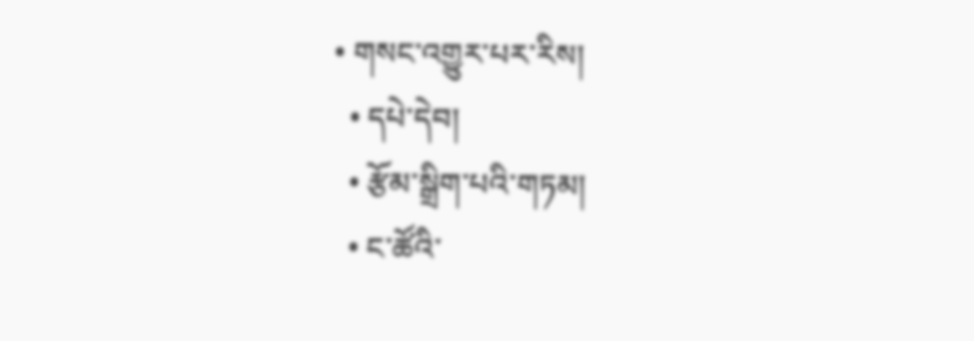• གསང་འགྱུར་པར་རིས།
  • དཔེ་དེབ།
  • རྩོམ་སྒྲིག་པའི་གཏམ།
  • ང་ཚོའི་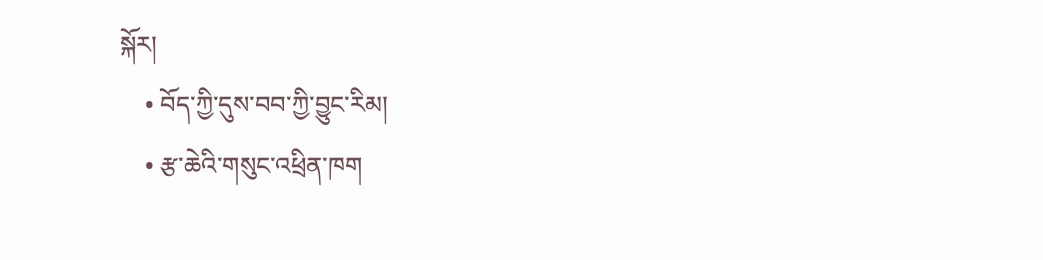སྐོར།
    • བོད་ཀྱི་དུས་བབ་ཀྱི་བྱུང་རིམ།
    • རྩ་ཆེའི་གསུང་འཕྲིན་ཁག